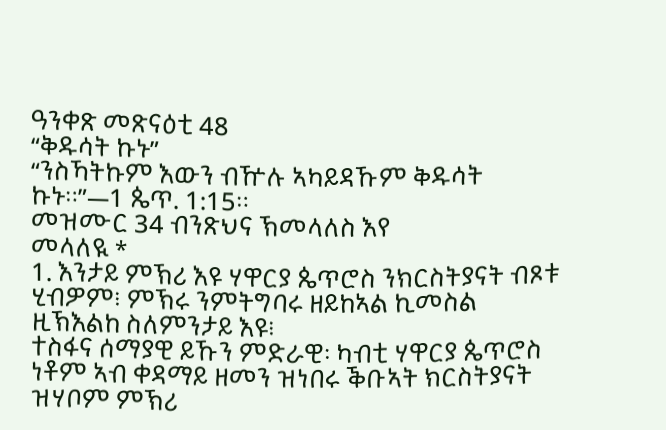ዓንቀጽ መጽናዕቲ 48
“ቅዱሳት ኩኑ”
“ንስኻትኩም እውን ብዅሉ ኣካይዳኹም ቅዱሳት ኩኑ።”—1 ጴጥ. 1:15።
መዝሙር 34 ብንጽህና ኽመላለስ እየ
መላለዪ *
1. እንታይ ምኽሪ እዩ ሃዋርያ ጴጥሮስ ንክርስትያናት ብጾቱ ሂብዎም፧ ምኽሩ ንምትግባሩ ዘይከኣል ኪመስል ዚኽእልከ ስለምንታይ እዩ፧
ተስፋና ሰማያዊ ይኹን ምድራዊ፡ ካብቲ ሃዋርያ ጴጥሮስ ነቶም ኣብ ቀዳማይ ዘመን ዝነበሩ ቕቡኣት ክርስትያናት ዝሃቦም ምኽሪ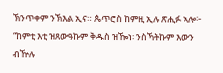ኽንጥቀም ንኽእል ኢና። ጴጥሮስ ከምዚ ኢሉ ጽሒፉ ኣሎ፦ “ከምቲ እቲ ዝጸውዓኩም ቅዱስ ዝዀነ፡ ንስኻትኩም እውን ብዅሉ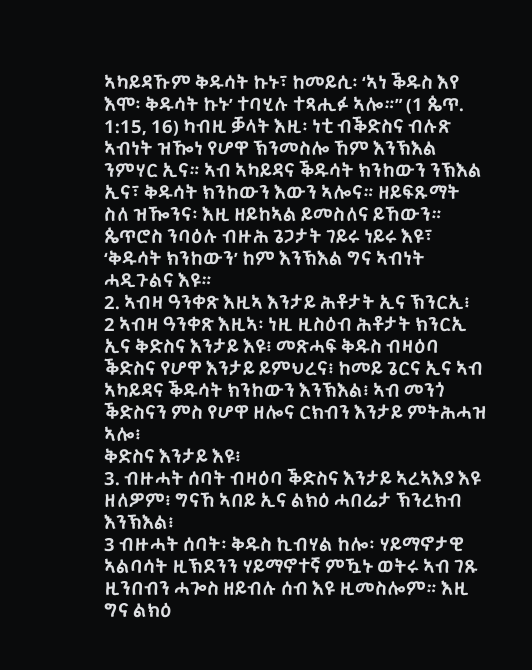ኣካይዳኹም ቅዱሳት ኩኑ፣ ከመይሲ፡ ‘ኣነ ቕዱስ እየ እሞ፡ ቅዱሳት ኩኑ’ ተባሂሉ ተጻሒፉ ኣሎ።” (1 ጴጥ. 1:15, 16) ካብዚ ቓላት እዚ፡ ነቲ ብቕድስና ብሉጽ ኣብነት ዝዀነ የሆዋ ኽንመስሎ ኸም እንኽእል ንምሃር ኢና። ኣብ ኣካይዳና ቕዱሳት ክንከውን ንኽእል ኢና፣ ቅዱሳት ክንከውን እውን ኣሎና። ዘይፍጹማት ስለ ዝዀንና፡ እዚ ዘይከኣል ይመስለና ይኸውን። ጴጥሮስ ንባዕሉ ብዙሕ ጌጋታት ገይሩ ነይሩ እዩ፣ ‘ቅዱሳት ክንከውን’ ከም እንኽእል ግና ኣብነት ሓዲጉልና እዩ።
2. ኣብዛ ዓንቀጽ እዚኣ እንታይ ሕቶታት ኢና ኽንርኢ፧
2 ኣብዛ ዓንቀጽ እዚኣ፡ ነዚ ዚስዕብ ሕቶታት ክንርኢ ኢና ቅድስና እንታይ እዩ፧ መጽሓፍ ቅዱስ ብዛዕባ ቕድስና የሆዋ እንታይ ይምህረና፧ ከመይ ጌርና ኢና ኣብ ኣካይዳና ቕዱሳት ክንከውን እንኽእል፧ ኣብ መንጎ ቕድስናን ምስ የሆዋ ዘሎና ርክብን እንታይ ምትሕሓዝ ኣሎ፧
ቅድስና እንታይ እዩ፧
3. ብዙሓት ሰባት ብዛዕባ ቕድስና እንታይ ኣረኣእያ እዩ ዘለዎም፧ ግናኸ ኣበይ ኢና ልክዕ ሓበሬታ ኽንረክብ እንኽእል፧
3 ብዙሓት ሰባት፡ ቅዱስ ኪብሃል ከሎ፡ ሃይማኖታዊ ኣልባሳት ዚኽደንን ሃይማኖተኛ ምዃኑ ወትሩ ኣብ ገጹ ዚንበብን ሓጐስ ዘይብሉ ሰብ እዩ ዚመስሎም። እዚ ግና ልክዕ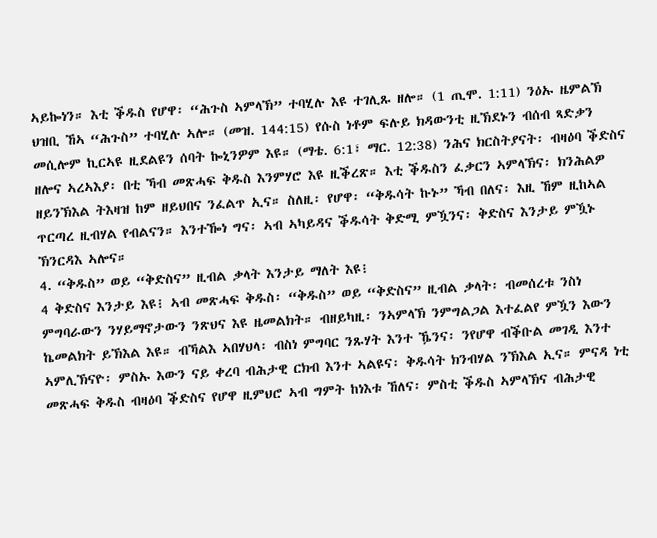ኣይኰነን። እቲ ቕዱስ የሆዋ፡ “ሕጉስ ኣምላኽ” ተባሂሉ እዩ ተገሊጹ ዘሎ። (1 ጢሞ. 1:11) ንዕኡ ዜምልኽ ህዝቢ ኸኣ “ሕጉስ” ተባሂሉ ኣሎ። (መዝ. 144:15) የሱስ ነቶም ፍሉይ ክዳውንቲ ዚኽደኑን ብሰብ ጻድቃን መሲሎም ኪርኣዩ ዚደልዩን ሰባት ኰኒንዎም እዩ። (ማቴ. 6:1፣ ማር. 12:38) ንሕና ክርስትያናት፡ ብዛዕባ ቕድስና ዘሎና ኣረኣእያ፡ በቲ ኻብ መጽሓፍ ቅዱስ እንምሃሮ እዩ ዚቕረጽ። እቲ ቕዱስን ፈቃርን ኣምላኽና፡ ክንሕልዎ ዘይንኽእል ትእዛዝ ከም ዘይህበና ንፈልጥ ኢና። ስለዚ፡ የሆዋ፡ “ቅዱሳት ኩኑ” ኻብ በለና፡ እዚ ኸም ዚከኣል ጥርጣረ ዚብሃል የብልናን። እንተዀነ ግና፡ ኣብ ኣካይዳና ቕዱሳት ቅድሚ ምዃንና፡ ቅድስና እንታይ ምዃኑ ኽንርዳእ ኣሎና።
4. “ቅዱስ” ወይ “ቅድስና” ዚብል ቃላት እንታይ ማለት እዩ፧
4 ቅድስና እንታይ እዩ፧ ኣብ መጽሓፍ ቅዱስ፡ “ቅዱስ” ወይ “ቅድስና” ዚብል ቃላት፡ ብመሰረቱ ንስነ ምግባራውን ንሃይማኖታውን ንጽህና እዩ ዜመልክት። ብዘይካዚ፡ ንኣምላኽ ንምግልጋል እተፈልየ ምዃን እውን ኬመልክት ይኽእል እዩ። ብኻልእ ኣበሃህላ፡ ብስነ ምግባር ንጹሃት እንተ ዄንና፡ ንየሆዋ ብቕቡል መገዲ እንተ ኣምሊኽናዮ፡ ምስኡ እውን ናይ ቀረባ ብሕታዊ ርክብ እንተ ኣልዩና፡ ቅዱሳት ክንብሃል ንኽእል ኢና። ምናዳ ነቲ መጽሓፍ ቅዱስ ብዛዕባ ቕድስና የሆዋ ዚምህሮ ኣብ ግምት ከነእቱ ኸለና፡ ምስቲ ቕዱስ ኣምላኽና ብሕታዊ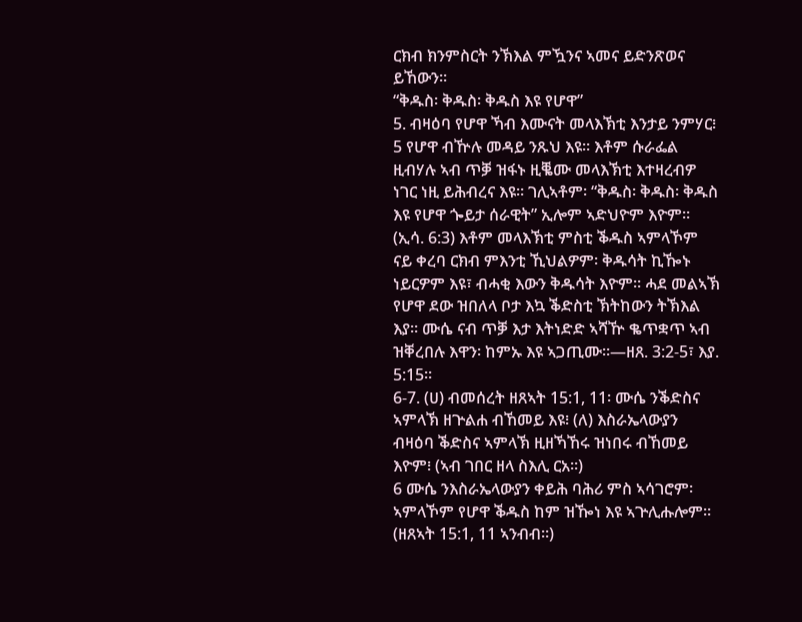ርክብ ክንምስርት ንኽእል ምዃንና ኣመና ይድንጽወና ይኸውን።
“ቅዱስ፡ ቅዱስ፡ ቅዱስ እዩ የሆዋ”
5. ብዛዕባ የሆዋ ኻብ እሙናት መላእኽቲ እንታይ ንምሃር፧
5 የሆዋ ብዅሉ መዳይ ንጹህ እዩ። እቶም ሱራፌል ዚብሃሉ ኣብ ጥቓ ዝፋኑ ዚቘሙ መላእኽቲ እተዛረብዎ ነገር ነዚ ይሕብረና እዩ። ገሊኣቶም፡ “ቅዱስ፡ ቅዱስ፡ ቅዱስ እዩ የሆዋ ጐይታ ሰራዊት” ኢሎም ኣድህዮም እዮም። (ኢሳ. 6:3) እቶም መላእኽቲ ምስቲ ቕዱስ ኣምላኾም ናይ ቀረባ ርክብ ምእንቲ ኺህልዎም፡ ቅዱሳት ኪዀኑ ነይርዎም እዩ፣ ብሓቂ እውን ቅዱሳት እዮም። ሓደ መልኣኽ የሆዋ ደው ዝበለላ ቦታ እኳ ቕድስቲ ኽትከውን ትኽእል እያ። ሙሴ ናብ ጥቓ እታ እትነድድ ኣሻዅ ቈጥቋጥ ኣብ ዝቐረበሉ እዋን፡ ከምኡ እዩ ኣጋጢሙ።—ዘጸ. 3:2-5፣ እያ. 5:15።
6-7. (ሀ) ብመሰረት ዘጸኣት 15:1, 11፡ ሙሴ ንቕድስና ኣምላኽ ዘጕልሐ ብኸመይ እዩ፧ (ለ) እስራኤላውያን ብዛዕባ ቕድስና ኣምላኽ ዚዘኻኸሩ ዝነበሩ ብኸመይ እዮም፧ (ኣብ ገበር ዘላ ስእሊ ርአ።)
6 ሙሴ ንእስራኤላውያን ቀይሕ ባሕሪ ምስ ኣሳገሮም፡ ኣምላኾም የሆዋ ቕዱስ ከም ዝዀነ እዩ ኣጕሊሑሎም። (ዘጸኣት 15:1, 11 ኣንብብ።)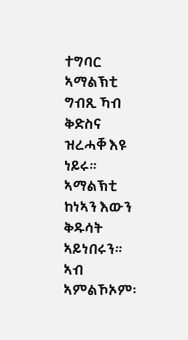ተግባር ኣማልኽቲ ግብጺ ኻብ ቅድስና ዝረሓቐ እዩ ነይሩ። ኣማልኽቲ ከነኣን እውን ቅዱሳት ኣይነበሩን። ኣብ ኣምልኾኦም፡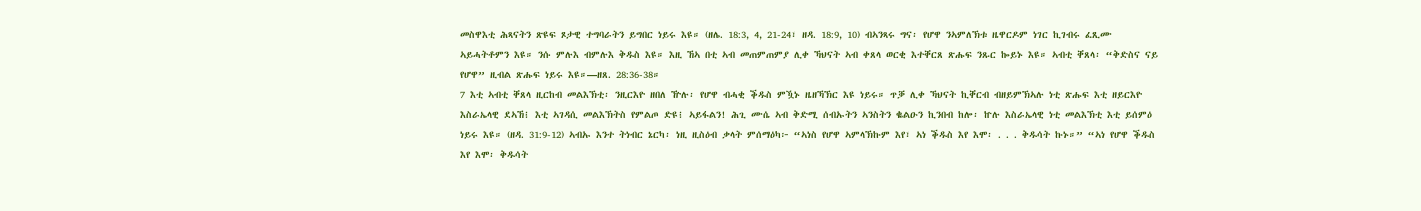መስዋእቲ ሕጻናትን ጽዩፍ ጾታዊ ተግባራትን ይግበር ነይሩ እዩ። (ዘሌ. 18:3, 4, 21-24፣ ዘዳ. 18:9, 10) ብኣንጻሩ ግና፡ የሆዋ ንኣምለኽቱ ዜዋርዶም ነገር ኪገብሩ ፈጺሙ ኣይሓትቶምን እዩ። ንሱ ምሉእ ብምሉእ ቅዱስ እዩ። እዚ ኸኣ በቲ ኣብ መጠምጠምያ ሊቀ ኻህናት ኣብ ቀጸላ ወርቂ እተቐርጸ ጽሑፍ ንጹር ኰይኑ እዩ። ኣብቲ ቐጸላ፡ “ቅድስና ናይ የሆዋ” ዚብል ጽሑፍ ነይሩ እዩ።—ዘጸ. 28:36-38።
7 እቲ ኣብቲ ቐጸላ ዚርከብ መልእኽቲ፡ ንዚርእዮ ዘበለ ዅሉ፡ የሆዋ ብሓቂ ቕዱስ ምዃኑ ዜዘኻኽር እዩ ነይሩ። ጥቓ ሊቀ ኻህናት ኪቐርብ ብዘይምኽኣሉ ነቲ ጽሑፍ እቲ ዘይርእዮ እስራኤላዊ ደኣኸ፧ እቲ ኣገዳሲ መልእኽትስ የምልጦ ድዩ፧ ኣይፋልን! ሕጊ ሙሴ ኣብ ቅድሚ ሰብኡትን ኣንስትን ቈልዑን ኪንበብ ከሎ፡ ኵሉ እስራኤላዊ ነቲ መልእኽቲ እቲ ይሰምዕ ነይሩ እዩ። (ዘዳ. 31:9-12) ኣብኡ እንተ ትነብር ኔርካ፡ ነዚ ዚስዕብ ቃላት ምሰማዕካ፦ “ኣነስ የሆዋ ኣምላኽኩም እየ፣ ኣነ ቕዱስ እየ እሞ፡ . . . ቅዱሳት ኩኑ።” “ኣነ የሆዋ ቕዱስ እየ እሞ፡ ቅዱሳት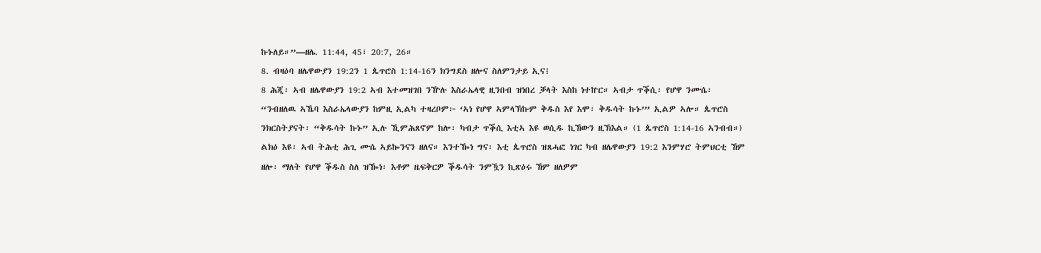ኩኑለይ።”—ዘሌ. 11:44, 45፣ 20:7, 26።
8. ብዛዕባ ዘሌዋውያን 19:2ን 1 ጴጥሮስ 1:14-16ን ክንግደስ ዘሎና ስለምንታይ ኢና፧
8 ሕጂ፡ ኣብ ዘሌዋውያን 19:2 ኣብ እተመዝገበ ንዅሉ እስራኤላዊ ዚንበብ ዝነበረ ቓላት እስከ ነተኵር። ኣብታ ጥቕሲ፡ የሆዋ ንሙሴ፡ “ንብዘለዉ ኣኼባ እስራኤላውያን ከምዚ ኢልካ ተዛረቦም፦ ‘ኣነ የሆዋ ኣምላኽኩም ቅዱስ እየ እሞ፡ ቅዱሳት ኩኑ’” ኢልዎ ኣሎ። ጴጥሮስ ንክርስትያናት፡ “ቅዱሳት ኩኑ” ኢሉ ኺምሕጸኖም ከሎ፡ ካብታ ጥቕሲ እቲኣ እዩ ወሲዱ ኪኸውን ዚኽእል። (1 ጴጥሮስ 1:14-16 ኣንብብ።) ልክዕ እዩ፡ ኣብ ትሕቲ ሕጊ ሙሴ ኣይኰንናን ዘለና። እንተዀነ ግና፡ እቲ ጴጥሮስ ዝጸሓፎ ነገር ካብ ዘሌዋውያን 19:2 እንምሃሮ ትምህርቲ ኸም ዘሎ፡ ማለት የሆዋ ቕዱስ ስለ ዝዀነ፡ እቶም ዜፍቅርዎ ቕዱሳት ንምዃን ኪጽዕሩ ኸም ዘለዎም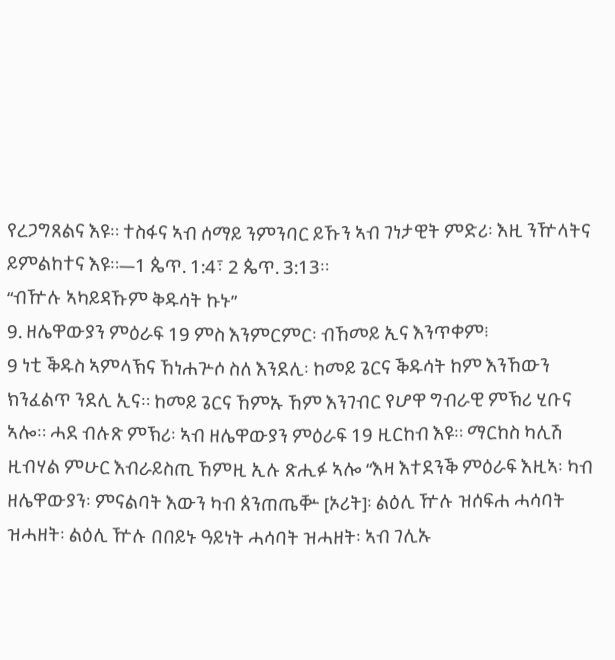የረጋግጸልና እዩ። ተስፋና ኣብ ሰማይ ንምንባር ይኹን ኣብ ገነታዊት ምድሪ፡ እዚ ንዅላትና ይምልከተና እዩ።—1 ጴጥ. 1:4፣ 2 ጴጥ. 3:13።
“ብዅሉ ኣካይዳኹም ቅዱሳት ኩኑ”
9. ዘሌዋውያን ምዕራፍ 19 ምስ እንምርምር፡ ብኸመይ ኢና እንጥቀም፧
9 ነቲ ቕዱስ ኣምላኽና ኸነሐጕሶ ስለ እንደሊ፡ ከመይ ጌርና ቕዱሳት ከም እንኸውን ክንፈልጥ ንደሊ ኢና። ከመይ ጌርና ኸምኡ ኸም እንገብር የሆዋ ግብራዊ ምኽሪ ሂቡና ኣሎ። ሓደ ብሉጽ ምኽሪ፡ ኣብ ዘሌዋውያን ምዕራፍ 19 ዚርከብ እዩ። ማርከስ ካሊሽ ዚብሃል ምሁር እብራይስጢ ኸምዚ ኢሉ ጽሒፉ ኣሎ “እዛ እተደንቕ ምዕራፍ እዚኣ፡ ካብ ዘሌዋውያን፡ ምናልባት እውን ካብ ጰንጠጤቝ [ኦሪት]፡ ልዕሊ ዅሉ ዝሰፍሐ ሓሳባት ዝሓዘት፡ ልዕሊ ዅሉ በበይኑ ዓይነት ሓሳባት ዝሓዘት፡ ኣብ ገሊኡ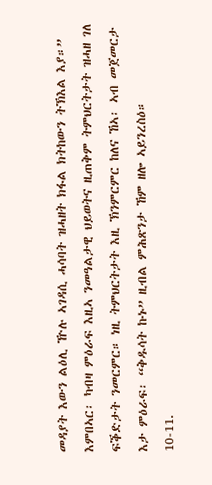መዳያት እውን ልዕሊ ዅሉ ኣገዳሲ ሓሳባት ዝሓዘት ክፋል ክትከውን ትኽእል እያ።” እምበኣር፡ ካብዛ ምዕራፍ እዚኣ ንመዓልታዊ ህይወትና ዚጠቅም ትምህርትታት ዝሓዘ ገለ ፍቕድታት ንመርምር። ነዚ ትምህርትታት እዚ ኽንምርምር ከለና ኸኣ፡ ኣብ መጀመርታ እታ ምዕራፍ፡ “ቅዱሳት ኩኑ” ዚብል ምሕጽንታ ኸም ዘሎ ኣይንረስዕ።
10-11.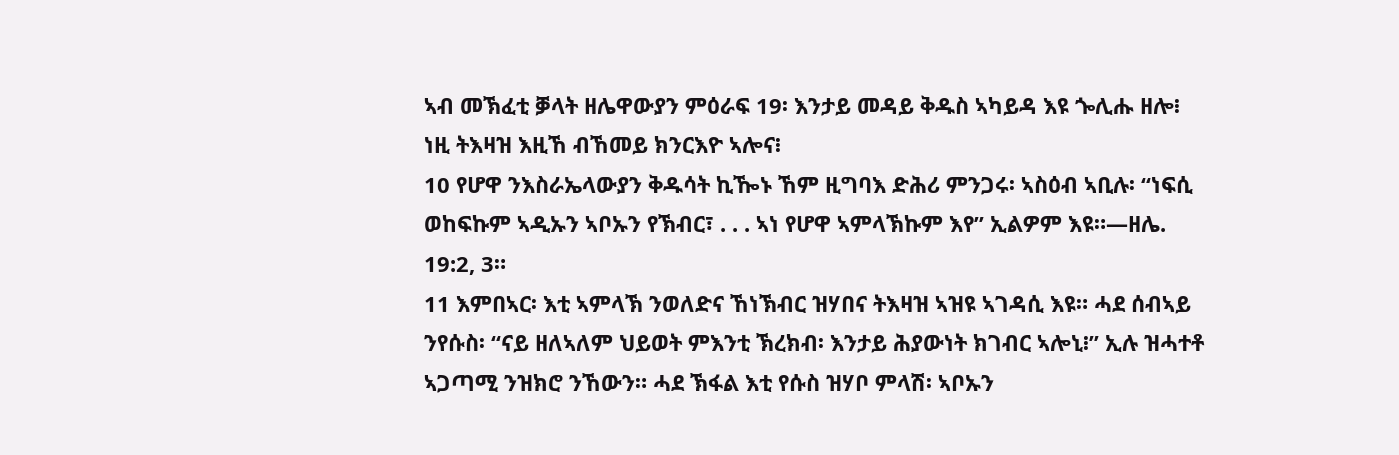ኣብ መኽፈቲ ቓላት ዘሌዋውያን ምዕራፍ 19፡ እንታይ መዳይ ቅዱስ ኣካይዳ እዩ ጐሊሑ ዘሎ፧ ነዚ ትእዛዝ እዚኸ ብኸመይ ክንርእዮ ኣሎና፧
10 የሆዋ ንእስራኤላውያን ቅዱሳት ኪዀኑ ኸም ዚግባእ ድሕሪ ምንጋሩ፡ ኣስዕብ ኣቢሉ፡ “ነፍሲ ወከፍኩም ኣዲኡን ኣቦኡን የኽብር፣ . . . ኣነ የሆዋ ኣምላኽኩም እየ” ኢልዎም እዩ።—ዘሌ. 19:2, 3።
11 እምበኣር፡ እቲ ኣምላኽ ንወለድና ኸነኽብር ዝሃበና ትእዛዝ ኣዝዩ ኣገዳሲ እዩ። ሓደ ሰብኣይ ንየሱስ፡ “ናይ ዘለኣለም ህይወት ምእንቲ ኽረክብ፡ እንታይ ሕያውነት ክገብር ኣሎኒ፧” ኢሉ ዝሓተቶ ኣጋጣሚ ንዝክሮ ንኸውን። ሓደ ኽፋል እቲ የሱስ ዝሃቦ ምላሽ፡ ኣቦኡን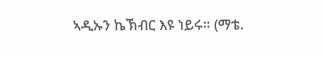ኣዲኡን ኬኽብር እዩ ነይሩ። (ማቴ.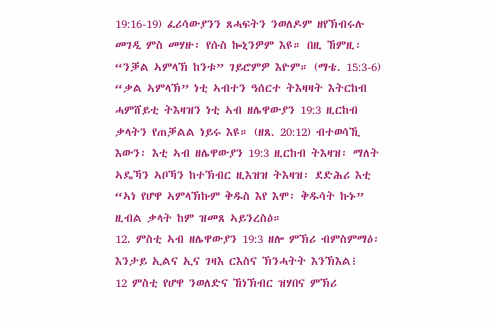19:16-19) ፈሪሳውያንን ጸሓፍትን ንወለዶም ዘየኽብሩሉ መገዲ ምስ መሃዙ፡ የሱስ ኰኒንዎም እዩ። በዚ ኸምዚ፡ “ንቓል ኣምላኽ ከንቱ” ገይሮምዎ እዮም። (ማቴ. 15:3-6) “ቃል ኣምላኽ” ነቲ ኣብተን ዓሰርተ ትእዛዛት እትርከብ ሓምሸይቲ ትእዛዝን ነቲ ኣብ ዘሌዋውያን 19:3 ዚርከብ ቃላትን የጠቓልል ነይሩ እዩ። (ዘጸ. 20:12) ብተወሳኺ እውን፡ እቲ ኣብ ዘሌዋውያን 19:3 ዚርከብ ትእዛዝ፡ ማለት ኣዴኻን ኣቦኻን ከተኽብር ዚእዝዝ ትእዛዝ፡ ደድሕሪ እቲ “ኣነ የሆዋ ኣምላኽኩም ቅዱስ እየ እሞ፡ ቅዱሳት ኩኑ” ዚብል ቃላት ከም ዝመጸ ኣይንረስዕ።
12. ምስቲ ኣብ ዘሌዋውያን 19:3 ዘሎ ምኽሪ ብምስምማዕ፡ እንታይ ኢልና ኢና ገዛእ ርእስና ኽንሓትት እንኽእል፧
12 ምስቲ የሆዋ ንወለድና ኸነኽብር ዝሃበና ምኽሪ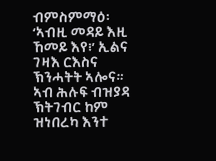ብምስምማዕ፡ ‘ኣብዚ መዳይ እዚ ኸመይ እየ፧’ ኢልና ገዛእ ርእስና ኽንሓትት ኣሎና። ኣብ ሕሉፍ ብዝያዳ ኽትገብር ከም ዝነበረካ እንተ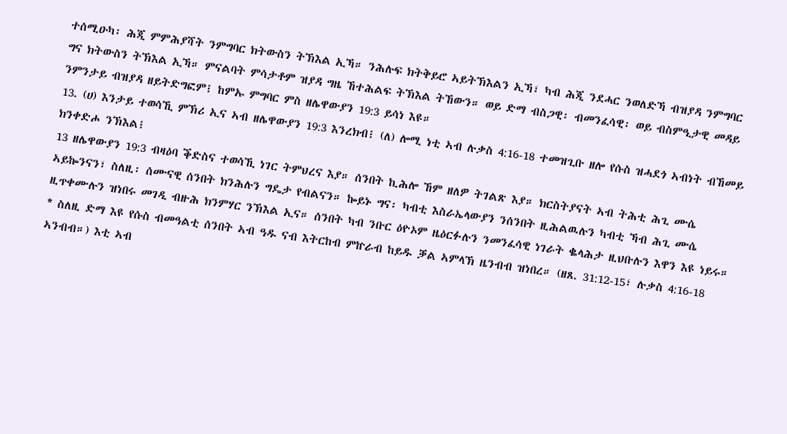ተሰሚዑካ፡ ሕጂ ምምሕያሻት ንምግባር ክትውስን ትኽእል ኢኻ። ንሕሉፍ ክትቅይሮ ኣይትኽእልን ኢኻ፣ ካብ ሕጂ ንደሓር ንወለድኻ ብዝያዳ ንምግባር ግና ክትውስን ትኽእል ኢኻ። ምናልባት ምሳታቶም ዝያዳ ግዜ ኸተሕልፍ ትኽእል ትኸውን። ወይ ድማ ብስጋዊ፡ ብመንፈሳዊ፡ ወይ ብስምዒታዊ መዳይ ንምንታይ ብዝያዳ ዘይትድግፎም፧ ከምኡ ምግባር ምስ ዘሌዋውያን 19:3 ይሳነ እዩ።
13. (ሀ) እንታይ ተወሳኺ ምኽሪ ኢና ኣብ ዘሌዋውያን 19:3 እንረክብ፧ (ለ) ሎሚ ነቲ ኣብ ሉቃስ 4:16-18 ተመዝጊቡ ዘሎ የሱስ ዝሓደጎ ኣብነት ብኸመይ ክንቀድሖ ንኽእል፧
13 ዘሌዋውያን 19:3 ብዛዕባ ቕድስና ተወሳኺ ነገር ትምህረና እያ። ሰንበት ኪሕሎ ኸም ዘለዎ ትገልጽ እያ። ክርስትያናት ኣብ ትሕቲ ሕጊ ሙሴ ኣይኰንናን፣ ስለዚ፡ ሰሙናዊ ሰንበት ክንሕሉን ግዴታ የብልናን። ኰይኑ ግና፡ ካብቲ እስራኤላውያን ንሰንበት ዚሕልዉሉን ካብቲ ኻብ ሕጊ ሙሴ ዚጥቀሙሉን ዝነበሩ መገዲ ብዙሕ ክንምሃር ንኽእል ኢና። ሰንበት ካብ ንቡር ዕዮኦም ዜዕርፉሉን ንመንፈሳዊ ነገራት ቈላሕታ ዚህቡሉን እዋን እዩ ነይሩ። * ስለዚ ድማ እዩ የሱስ ብመዓልቲ ሰንበት ኣብ ዓዱ ናብ እትርከብ ምኵራብ ከይዱ ቓል ኣምላኽ ዜንብብ ዝነበረ። (ዘጸ. 31:12-15፣ ሉቃስ 4:16-18 ኣንብብ።) እቲ ኣብ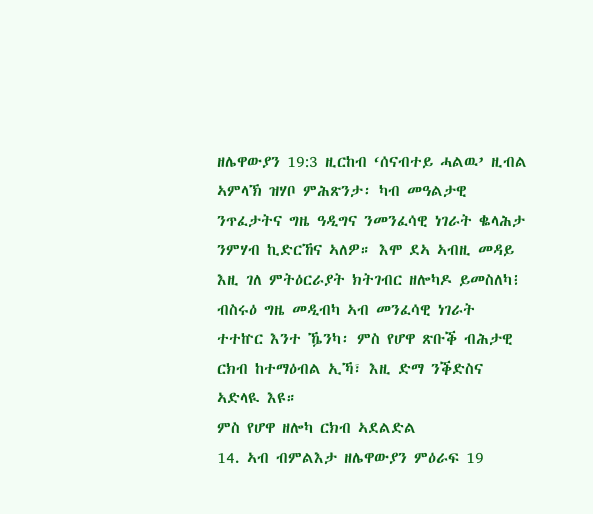ዘሌዋውያን 19:3 ዚርከብ ‘ሰናብተይ ሓልዉ’ ዚብል ኣምላኽ ዝሃቦ ምሕጽንታ፡ ካብ መዓልታዊ ንጥፈታትና ግዜ ዓዲግና ንመንፈሳዊ ነገራት ቈላሕታ ንምሃብ ኪድርኸና ኣለዎ። እሞ ደኣ ኣብዚ መዳይ እዚ ገለ ምትዕርራያት ክትገብር ዘሎካዶ ይመስለካ፧ ብስሩዕ ግዜ መዲብካ ኣብ መንፈሳዊ ነገራት ተተኵር እንተ ዄንካ፡ ምስ የሆዋ ጽቡቕ ብሕታዊ ርክብ ከተማዕብል ኢኻ፣ እዚ ድማ ንቕድስና ኣድላዪ እዩ።
ምስ የሆዋ ዘሎካ ርክብ ኣደልድል
14. ኣብ ብምልእታ ዘሌዋውያን ምዕራፍ 19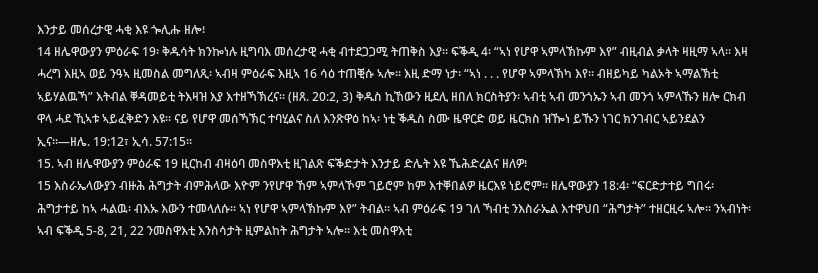እንታይ መሰረታዊ ሓቂ እዩ ጐሊሑ ዘሎ፧
14 ዘሌዋውያን ምዕራፍ 19፡ ቅዱሳት ክንኰነሉ ዚግባእ መሰረታዊ ሓቂ ብተደጋጋሚ ትጠቅስ እያ። ፍቕዲ 4፡ “ኣነ የሆዋ ኣምላኽኩም እየ” ብዚብል ቃላት ዛዚማ ኣላ። እዛ ሓረግ እዚኣ ወይ ንዓኣ ዚመስል መግለጺ፡ ኣብዛ ምዕራፍ እዚኣ 16 ሳዕ ተጠቒሱ ኣሎ። እዚ ድማ ነታ፡ “ኣነ . . . የሆዋ ኣምላኽካ እየ። ብዘይካይ ካልኦት ኣማልኽቲ ኣይሃልዉኻ” እትብል ቐዳመይቲ ትእዛዝ እያ እተዘኻኽረና። (ዘጸ. 20:2, 3) ቅዱስ ኪኸውን ዚደሊ ዘበለ ክርስትያን፡ ኣብቲ ኣብ መንጎኡን ኣብ መንጎ ኣምላኹን ዘሎ ርክብ ዋላ ሓደ ኺኣቱ ኣይፈቅድን እዩ። ናይ የሆዋ መሰኻኽር ተባሂልና ስለ እንጽዋዕ ከኣ፡ ነቲ ቕዱስ ስሙ ዜዋርድ ወይ ዜርክስ ዝዀነ ይኹን ነገር ክንገብር ኣይንደልን ኢና።—ዘሌ. 19:12፣ ኢሳ. 57:15።
15. ኣብ ዘሌዋውያን ምዕራፍ 19 ዚርከብ ብዛዕባ መስዋእቲ ዚገልጽ ፍቕድታት እንታይ ድሌት እዩ ኼሕድረልና ዘለዎ፧
15 እስራኤላውያን ብዙሕ ሕግታት ብምሕላው እዮም ንየሆዋ ኸም ኣምላኾም ገይሮም ከም እተቐበልዎ ዜርእዩ ነይሮም። ዘሌዋውያን 18:4፡ “ፍርድታተይ ግበሩ፡ ሕግታተይ ከኣ ሓልዉ፡ ብእኡ እውን ተመላለሱ። ኣነ የሆዋ ኣምላኽኩም እየ” ትብል። ኣብ ምዕራፍ 19 ገለ ኻብቲ ንእስራኤል እተዋህበ “ሕግታት” ተዘርዚሩ ኣሎ። ንኣብነት፡ ኣብ ፍቕዲ 5-8, 21, 22 ንመስዋእቲ እንስሳታት ዚምልከት ሕግታት ኣሎ። እቲ መስዋእቲ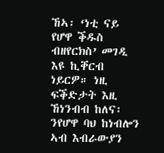ኸኣ፡ ‘ነቲ ናይ የሆዋ ቕዱስ ብዘየርክስ’ መገዲ እዩ ኪቐርብ ነይርዎ። ነዚ ፍቕድታት እዚ ኸነንብብ ከለና፡ ንየሆዋ ባህ ከነብሎን ኣብ እብራውያን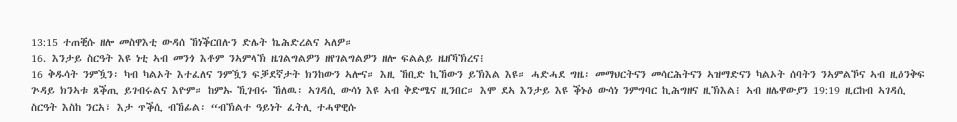13:15 ተጠቒሱ ዘሎ መስዋእቲ ውዳሰ ኸነቕርበሉን ድሌት ኬሕድረልና ኣለዎ።
16. እንታይ ስርዓት እዩ ነቲ ኣብ መንጎ እቶም ንኣምላኽ ዜገልግልዎን ዘየገልግልዎን ዘሎ ፍልልይ ዜዘኻኽረና፧
16 ቅዱሳት ንምዃን፡ ካብ ካልኦት እተፈለና ንምዃን ፍቓደኛታት ክንከውን ኣሎና። እዚ ኸቢድ ኪኸውን ይኽእል እዩ። ሓድሓደ ግዜ፡ መማህርትናን መሳርሕትናን ኣዝማድናን ካልኦት ሰባትን ንኣምልኾና ኣብ ዚዕንቅፍ ጕዳይ ክንኣቱ ጸቕጢ ይገብሩልና እዮም። ከምኡ ኺገብሩ ኸለዉ፡ ኣገዳሲ ውሳነ እዩ ኣብ ቅድሜና ዚንበር። እሞ ደኣ እንታይ እዩ ቕኑዕ ውሳነ ንምግባር ኪሕግዘና ዚኽእል፧ ኣብ ዘሌዋውያን 19:19 ዚርከብ ኣገዳሲ ስርዓት እስከ ንርአ፣ እታ ጥቕሲ ብኸፊል፡ “ብኽልተ ዓይነት ፈትሊ ተሓዋዊሱ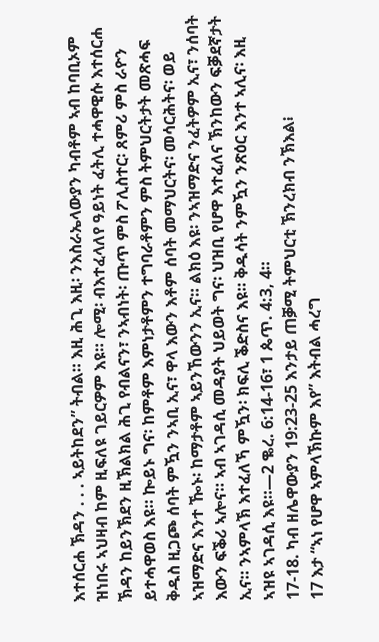እተሰርሐ ኽዳን . . . ኣይትከደን” ትብል። እዚ ሕጊ እዚ፡ ንእስራኤላውያን ካብቶም ኣብ ከባቢኦም ዝነበሩ ኣህዛብ ከም ዚፍለዩ ገይርዎም እዩ። ሎሚ፡ ብእተፈላለየ ዓይነት ፈትሊ ተሓዋዊሱ እተሰርሐ ኽዳን ከይንኽደን ዚኽልክል ሕጊ የብልናን፣ ንኣብነት፡ ጡጥ ምስ ፖሊስተር፡ ጸምሪ ምስ ራዮን ይተሓዋወስ እዩ። ኰይኑ ግና፡ ከምቶም እምነታቶምን ተግባራቶምን ምስ ትምህርትታት መጽሓፍ ቅዱስ ዚጋጮ ሰባት ምዃን ንኣቢ ኢና፣ ዋላ እውን እቶም ሰባት መማህርትና፡ መሳርሕትና፡ ወይ ኣዝማድና እንተ ዀኑ፡ ከማታቶም ኣይንኸውንን ኢና። ልክዕ እዩ፡ ንኣዝማድና ንፈትዎም ኢና፣ ንሰባት እውን ፍቕሪ ኣሎና። ኣብ ኣገዳሲ መዳያት ህይወት ግና፡ ህዝቢ የሆዋ እተፈለና ኽንከውን ፍቓደኛታት ኢና። ንኣምላኽ እተፈለኻ ምዃን፡ ክፍሊ ቕድስና እዩ። ቅዱሳት ንምዃን ንጽዕር እንተ ኣሊና፡ እዚ ኣዝዩ ኣገዳሲ እዩ።—2 ቈረ. 6:14-16፣ 1 ጴጥ. 4:3, 4።
17-18. ካብ ዘሌዋውያን 19:23-25 እንታይ ጠቓሚ ትምህርቲ ኽንረክብ ንኽእል፧
17 እታ “ኣነ የሆዋ ኣምላኽኩም እየ” እትብል ሓረግ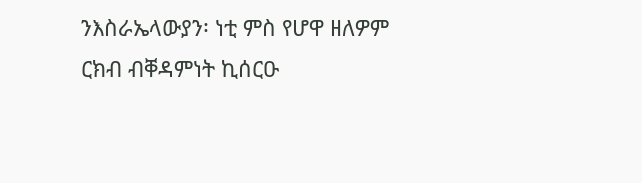ንእስራኤላውያን፡ ነቲ ምስ የሆዋ ዘለዎም ርክብ ብቐዳምነት ኪሰርዑ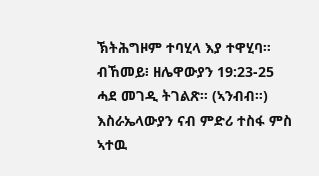ኽትሕግዞም ተባሂላ እያ ተዋሂባ። ብኸመይ፧ ዘሌዋውያን 19:23-25 ሓደ መገዲ ትገልጽ። (ኣንብብ።) እስራኤላውያን ናብ ምድሪ ተስፋ ምስ ኣተዉ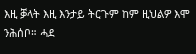እዚ ቓላት እዚ እንታይ ትርጉም ከም ዚህልዎ እሞ ንሕሰቦ። ሓደ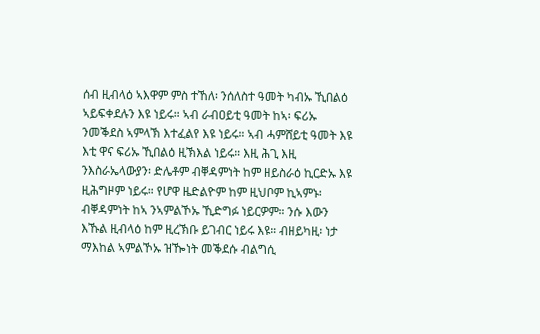ሰብ ዚብላዕ ኣእዋም ምስ ተኸለ፡ ንሰለስተ ዓመት ካብኡ ኺበልዕ ኣይፍቀደሉን እዩ ነይሩ። ኣብ ራብዐይቲ ዓመት ከኣ፡ ፍሪኡ ንመቕደስ ኣምላኽ እተፈልየ እዩ ነይሩ። ኣብ ሓምሸይቲ ዓመት እዩ እቲ ዋና ፍሪኡ ኺበልዕ ዚኽእል ነይሩ። እዚ ሕጊ እዚ ንእስራኤላውያን፡ ድሌቶም ብቐዳምነት ከም ዘይስራዕ ኪርድኡ እዩ ዚሕግዞም ነይሩ። የሆዋ ዜድልዮም ከም ዚህቦም ኪኣምኑ፡ ብቐዳምነት ከኣ ንኣምልኾኡ ኺድግፉ ነይርዎም። ንሱ እውን እኹል ዚብላዕ ከም ዚረኽቡ ይገብር ነይሩ እዩ። ብዘይካዚ፡ ነታ ማእከል ኣምልኾኡ ዝዀነት መቕደሱ ብልግሲ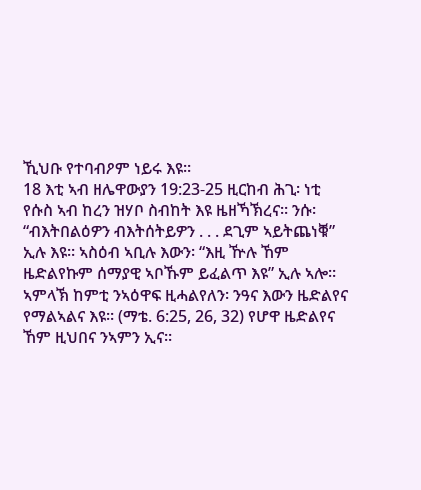ኺህቡ የተባብዖም ነይሩ እዩ።
18 እቲ ኣብ ዘሌዋውያን 19:23-25 ዚርከብ ሕጊ፡ ነቲ የሱስ ኣብ ከረን ዝሃቦ ስብከት እዩ ዜዘኻኽረና። ንሱ፡ “ብእትበልዕዎን ብእትሰትይዎን . . . ደጊም ኣይትጨነቑ” ኢሉ እዩ። ኣስዕብ ኣቢሉ እውን፡ “እዚ ዅሉ ኸም ዜድልየኩም ሰማያዊ ኣቦኹም ይፈልጥ እዩ” ኢሉ ኣሎ። ኣምላኽ ከምቲ ንኣዕዋፍ ዚሓልየለን፡ ንዓና እውን ዜድልየና የማልኣልና እዩ። (ማቴ. 6:25, 26, 32) የሆዋ ዜድልየና ኸም ዚህበና ንኣምን ኢና።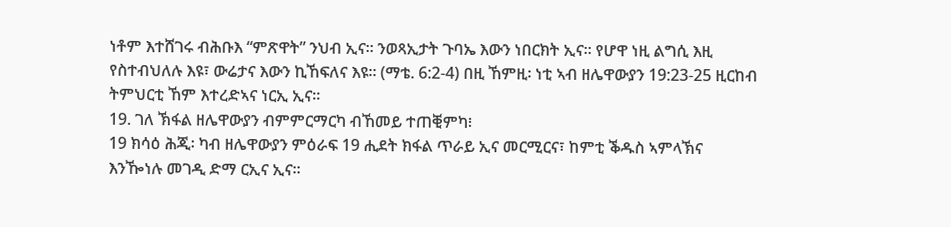ነቶም እተሸገሩ ብሕቡእ “ምጽዋት” ንህብ ኢና። ንወጻኢታት ጉባኤ እውን ነበርክት ኢና። የሆዋ ነዚ ልግሲ እዚ የስተብህለሉ እዩ፣ ውሬታና እውን ኪኸፍለና እዩ። (ማቴ. 6:2-4) በዚ ኸምዚ፡ ነቲ ኣብ ዘሌዋውያን 19:23-25 ዚርከብ ትምህርቲ ኸም እተረድኣና ነርኢ ኢና።
19. ገለ ኽፋል ዘሌዋውያን ብምምርማርካ ብኸመይ ተጠቒምካ፧
19 ክሳዕ ሕጂ፡ ካብ ዘሌዋውያን ምዕራፍ 19 ሒደት ክፋል ጥራይ ኢና መርሚርና፣ ከምቲ ቕዱስ ኣምላኽና እንዀነሉ መገዲ ድማ ርኢና ኢና።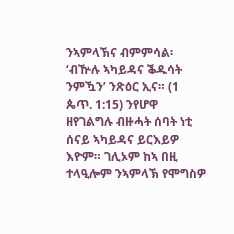ንኣምላኽና ብምምሳል፡ ‘ብዅሉ ኣካይዳና ቕዱሳት ንምዃን’ ንጽዕር ኢና። (1 ጴጥ. 1:15) ንየሆዋ ዘየገልግሉ ብዙሓት ሰባት ነቲ ሰናይ ኣካይዳና ይርእይዎ እዮም። ገሊኦም ከኣ በዚ ተላዒሎም ንኣምላኽ የሞግስዎ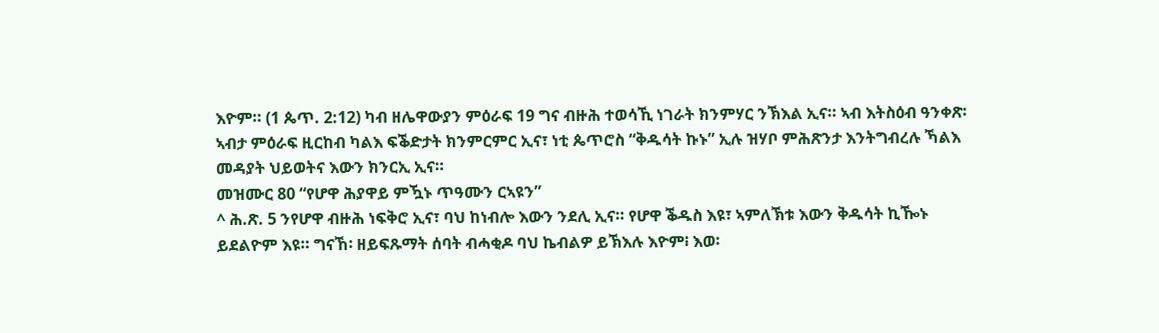እዮም። (1 ጴጥ. 2:12) ካብ ዘሌዋውያን ምዕራፍ 19 ግና ብዙሕ ተወሳኺ ነገራት ክንምሃር ንኽእል ኢና። ኣብ እትስዕብ ዓንቀጽ፡ ኣብታ ምዕራፍ ዚርከብ ካልእ ፍቕድታት ክንምርምር ኢና፣ ነቲ ጴጥሮስ “ቅዱሳት ኩኑ” ኢሉ ዝሃቦ ምሕጽንታ እንትግብረሉ ኻልእ መዳያት ህይወትና እውን ክንርኢ ኢና።
መዝሙር 80 “የሆዋ ሕያዋይ ምዃኑ ጥዓሙን ርኣዩን”
^ ሕ.ጽ. 5 ንየሆዋ ብዙሕ ነፍቅሮ ኢና፣ ባህ ከነብሎ እውን ንደሊ ኢና። የሆዋ ቕዱስ እዩ፣ ኣምለኽቱ እውን ቅዱሳት ኪዀኑ ይደልዮም እዩ። ግናኸ፡ ዘይፍጹማት ሰባት ብሓቂዶ ባህ ኬብልዎ ይኽእሉ እዮም፧ እወ፡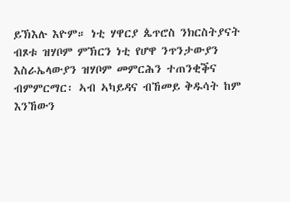ይኽእሉ እዮም። ነቲ ሃዋርያ ጴጥሮስ ንክርስትያናት ብጾቱ ዝሃቦም ምኽርን ነቲ የሆዋ ንጥንታውያን እስራኤላውያን ዝሃቦም መምርሕን ተጠንቂቕና ብምምርማር፡ ኣብ ኣካይዳና ብኸመይ ቅዱሳት ከም እንኸውን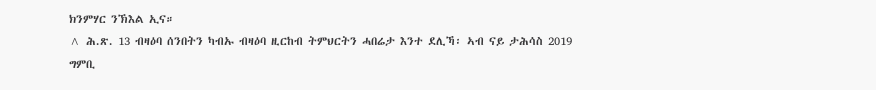ክንምሃር ንኽእል ኢና።
^ ሕ.ጽ. 13 ብዛዕባ ሰንበትን ካብኡ ብዛዕባ ዚርከብ ትምህርትን ሓበሬታ እንተ ደሊኻ፡ ኣብ ናይ ታሕሳስ 2019 ግምቢ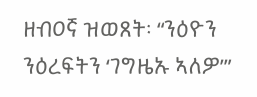ዘብዐኛ ዝወጸት፡ “ንዕዮን ንዕረፍትን ‘ገግዜኡ ኣለዎ’”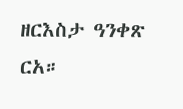ዘርእስታ ዓንቀጽ ርአ።